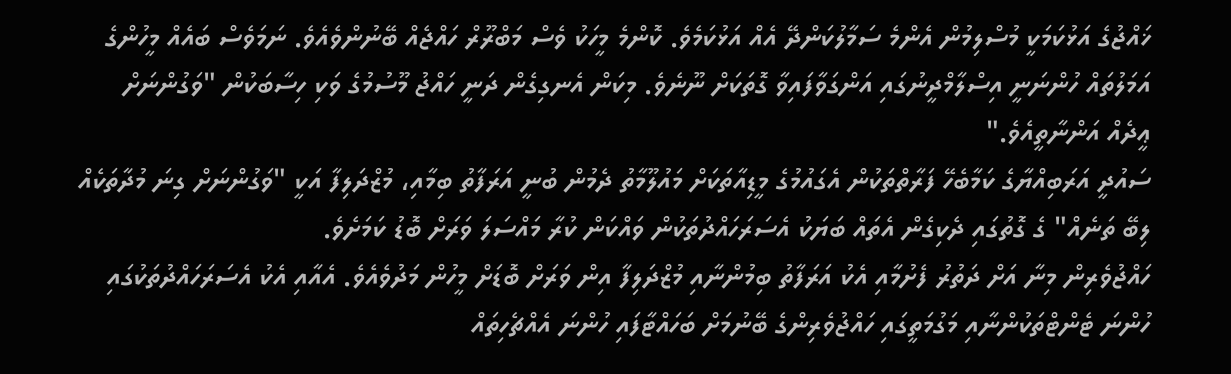ޚައްޖުގެ އަޅުކަމަކީ މުސްލިމުން އެންމެ ސަމާލުކަންދޭ އެއް އަޅުކަމެވެ. ކޮންމެ މީހަކު ވެސް މަބްރޫރް ހައްޖެއް ބޭނުންވެއެވެ. ނަމަވެސް ބައެއް މީހުންގެ އަމަލުތައް ހުންނަނީ އިސްލާމްދީނުގައި އަންގަވާފައިވާ ގޮތަކަށް ނޫނެވެ. މިކަން އެނގިގެން ދަނީ ހައްޖު މޫސުމުގެ ވަކި ހިސާބަކުން "ވަގުންނަށް ޢީދެއް އަންނާތީއެވެ."
ސައުދީ އަރަބިއްޔާގެ ކަމާބެހޭ ފަރާތްތަކުން އެގައުމުގެ މީޑިއާތަކަށް މައުލޫމާތު ދެމުން ބުނީ އަރަފާތު ބިމާއި، މުޒްދަލިފާ އަކީ "ވަގުންނަށް ގިނަ މުދާތަކެއް ލިބޭ ތަނެއް" ގެ ގޮތުގައި ދެކިގެން އެތައް ބަޔަކު އެސަރަހައްދުތަކުން ވައްކަން ކުރާ މައްސަލަ ވަރަށް ބޮޑު ކަމަށެވެ.
ހައްޖުވެރިން މިނާ އަށް ދަތުރު ފެށުމާއި އެކު އަރަފާތު ބިމުންނާއި މުޒްދަލިފާ އިން ވަރަށް ބޮޑަށް މީހުން މަދުވެއެވެ. އެއާއި އެކު އެސަރަހައްދުތަކުގައި ހުންނަ ޓެންޓްތަކުންނާއި މަގުމަތީގައި ހައްޖުވެރިންގެ ބޭނުމަށް ބަހައްޓާފައި ހުންނަ އެއްޗެހިތައް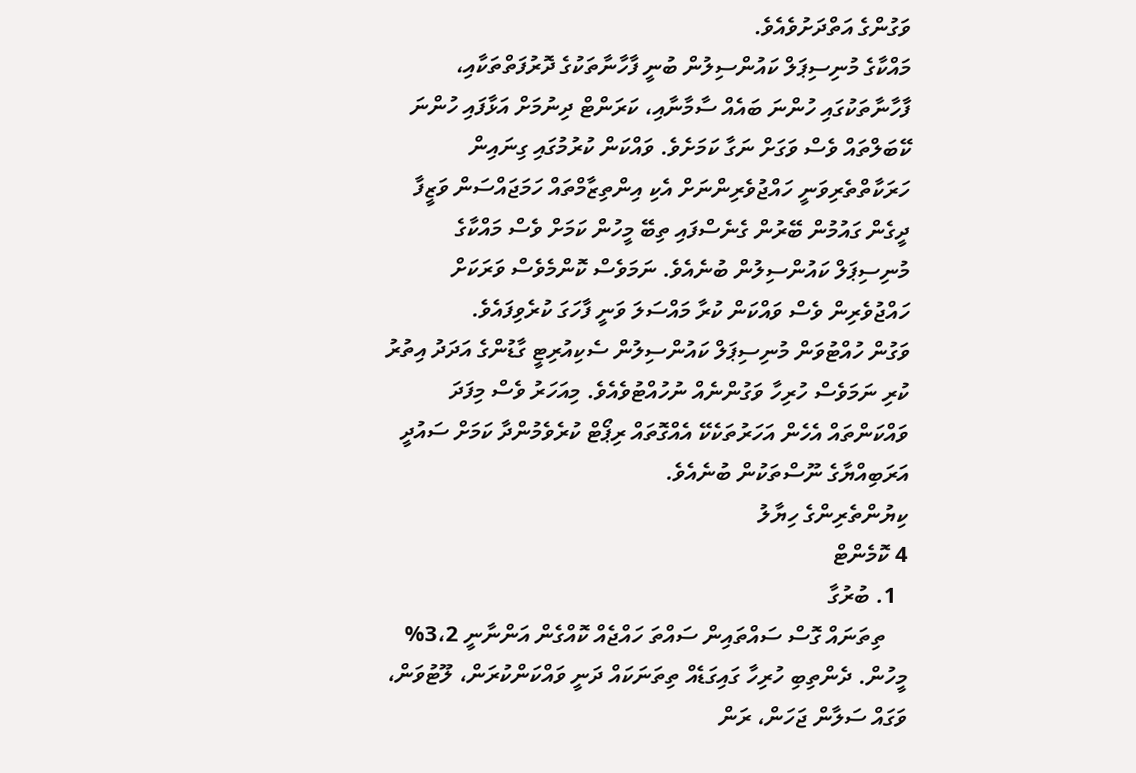ވަގުންގެ އަތްދަށުވެއެވެ.
މައްކާގެ މުނިސިޕަލް ކައުންސިލުން ބުނީ ފާހާނާތަކުގެ ދޮރުފަތްތަކާއި، ފާހާނާތަކުގައި ހުންނަ ބައެއް ސާމާނާއި، ކަރަންޓް ދިނުމަށް އަޅާފައި ހުންނަ ކޭބަލްތައް ވެސް ވަގަށް ނަގާ ކަމަށެވެ. ވައްކަން ކުރުމުގައި ގިނައިން ހަރަކާތްތެރިވަނީ ހައްޖުވެރިންނަށް އެކި އިންތިޒާމްތައް ހަމަޖައްސަން ވަޒީފާ ދީގެން ގައުމުން ބޭރުން ގެނެސްފައި ތިބޭ މީހުން ކަމަށް ވެސް މައްކާގެ މުނިސިޕަލް ކައުންސިލުން ބުނެއެވެ. ނަމަވެސް ކޮންމެވެސް ވަރަކަށް ހައްޖުވެރިން ވެސް ވައްކަން ކުރާ މައްސަލަ ވަނީ ފާހަގަ ކުރެވިފައެވެ.
ވަގުން ހުއްޓުވަން މުނިސިޕަލް ކައުންސިލުން ސެކިއުރިޓީ ގާޑުންގެ އަދަދު އިތުރު ކުރި ނަމަވެސް ހުރިހާ ވަގުންނެއް ނުހުއްޓުވެއެވެ. މިއަހަރު ވެސް މިފަދަ ވައްކަންތައް އެހެން އަހަރުތަކެކޭ އެއްގޮތައް ރިޕޯޓް ކުރެވެމުންދާ ކަމަށް ސައުދީ އަރަބިއްޔާގެ ނޫސްތަކުން ބުނެއެވެ.
ކިޔުންތެރިންގެ ހިޔާލު
4 ކޮމެންޓް
  1. ބުރުގާ
    ތިތަނައް ގޮސް ސައްތައިން ސައްތަ ހައްޖެއް ކޮއްގެން އަންނާނީ 3،2% މީހުން. ދެންތިބި ހުރިހާ ގައިގަޑެއް ތިތަނަކައް ދަނީ ވައްކަންކުރަން، ލޫޓުވަން، ވަގައް ސަލާން ޖަހަން، ރަން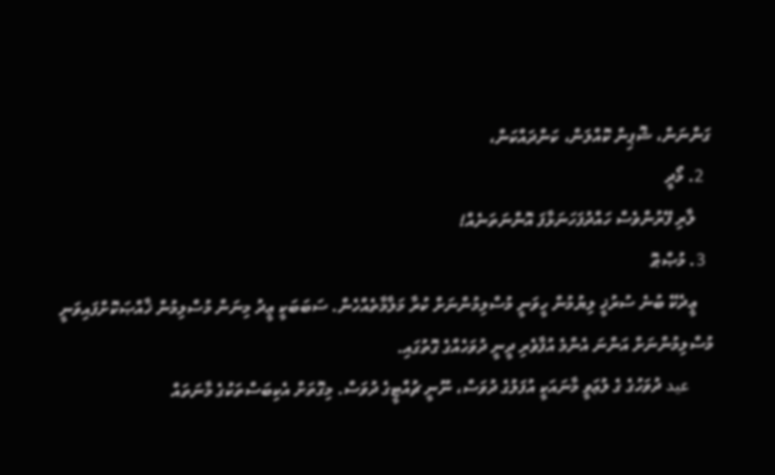ގަންނަން، ޝޮޕިން ކޮއްލަން، ކަންދައްކަން،
  2. މޯދީ
    ލާރި ފޭރުންވެސް ހައްދުފަހަނަޅާފަ އޮންނަތަނެއް!
  3. މުޞްޠޮ
    ޢީދެކޭ ބުނެ ސުރުޚީ ލިޔުމުން ހީވަނީ މުސްލިމުންނަށް ކުރާ މަލާމާތެއްހެން. ސަބަބަކީ ޢީދު މިނަން މުސްލިމުން ޚާއްޞަކޮށްފައިވަނީ މުސްލިމުންނަށް އަންނަ އެންމެ އުފާވެރި ދީނީ ދުވަހެއްގެ ގޮތުގައި.
      عيد ދުވަހުގެ ގެ ލުޢަވީ މާނައަކީ އުފަލުގެ ދުވަސް، ނޫނީ ޗުއްޓީގެ ދުވަސް. މިގޮތަށް އެކިބަސްތަކުގެ މާނަތައް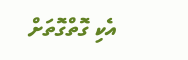އެކި ގޮތްގޮތަށް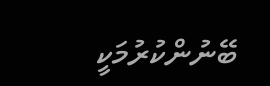ބޭނުންކުރުމަކީ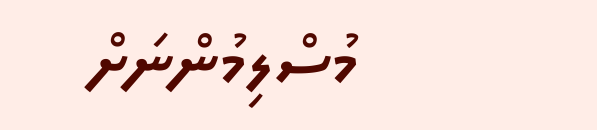މުސްލިމުންނަށް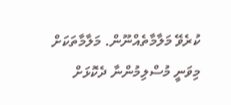ކުރެވޭ މަލާމާތެއްނޫން. މަލާމާތަކަށް މިވަނީ މުސްލިމުންނާ ދެކޮޅަށް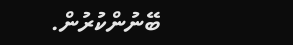ބޭނުންކުރުން.